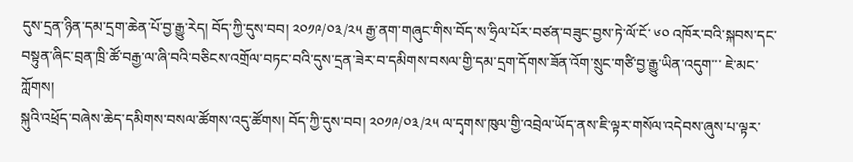དུས་དྲན་ཉིན་དམ་དྲག་ཆེན་པོ་བྱ་རྒྱུ་རེད། བོད་ཀྱི་དུས་བབ། ༢༠༡༩/༠༣/༢༥ རྒྱ་ནག་གཞུང་གིས་བོད་ས་ཧྲིལ་པོར་བཙན་བཟུང་བྱས་ཏེ་ལོ་ངོ་ ༦༠ འཁོར་བའི་སྐབས་དང་བསྟུན་ཞིང་བྲན་ཁྲི་ཚོ་བརྒྱ་ལ་ཞི་བའི་བཅིངས་འགྲོལ་བཏང་བའི་དུས་དྲན་ཟེར་བ་དམིགས་བསལ་གྱི་དམ་དྲག་དོགས་ཟོན་འོག་སྲུང་གཙི་བྱ་རྒྱུ་ཡིན་འདུག་་་ ཇེ་མང་ཀློགས།
སྐུའི་འཕྲོད་བཞེས་ཆེད་དམིགས་བསལ་ཚོགས་འདུ་ཚོགས། བོད་ཀྱི་དུས་བབ། ༢༠༡༩/༠༣/༢༥ ལ་དྭགས་ཁུལ་གྱི་འབྲེལ་ཡོད་ནས་ཇི་ལྟར་གསོལ་འདེབས་ཞུས་པ་ལྟར་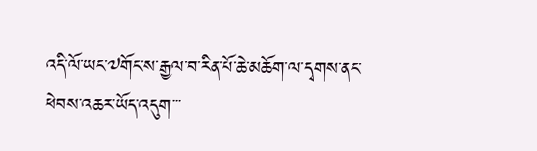འདི་ལོ་ཡང་༧གོང་ས་རྒྱལ་བ་རིན་པོ་ཆེ་མཆོག་ལ་དྭགས་ནང་ཕེབས་འཆར་ཡོད་འདུག་་་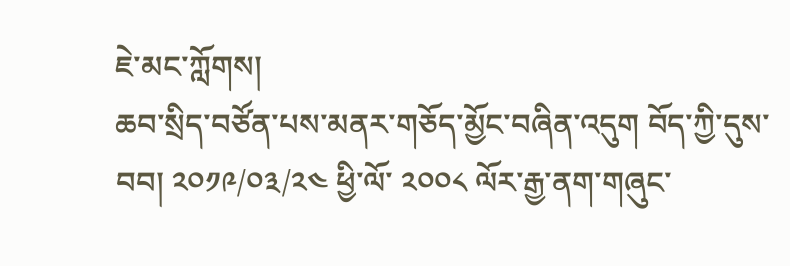ཇེ་མང་ཀློགས།
ཆབ་སྲིད་བཙོན་པས་མནར་གཅོད་མྱོང་བཞིན་འདུག བོད་ཀྱི་དུས་བབ། ༢༠༡༩/༠༣/༢༤ ཕྱི་ལོ་ ༢༠༠༨ ལོར་རྒྱ་ནག་གཞུང་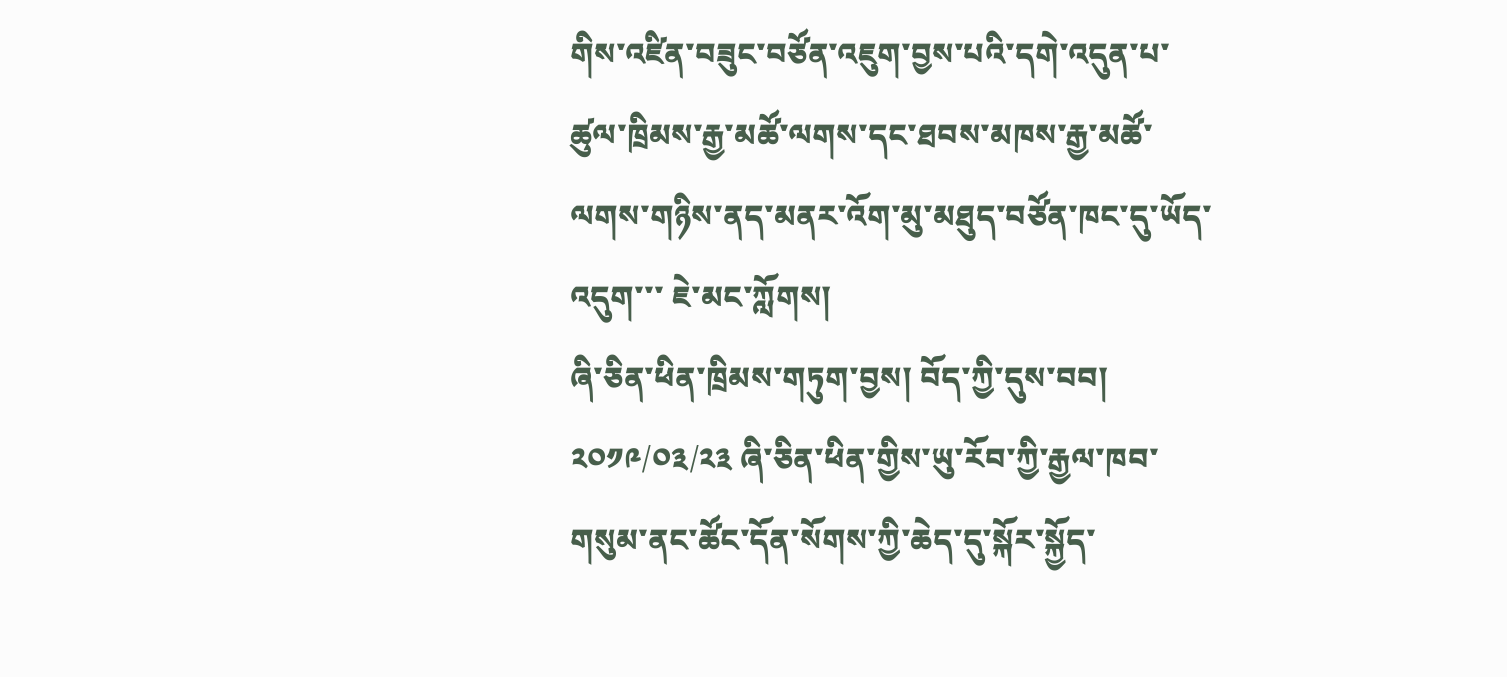གིས་འཛིན་བཟུང་བཙོན་འཇུག་བྱས་པའི་དགེ་འདུན་པ་ཚུལ་ཁྲིམས་རྒྱ་མཚོ་ལགས་དང་ཐབས་མཁས་རྒྱ་མཚོ་ལགས་གཉིས་ནད་མནར་འོག་མུ་མཐུད་བཙོན་ཁང་དུ་ཡོད་འདུག་་་ ཇེ་མང་ཀློགས།
ཞི་ཅིན་ཕིན་ཁྲིམས་གཏུག་བྱས། བོད་ཀྱི་དུས་བབ། ༢༠༡༩/༠༣/༢༣ ཞི་ཅིན་ཕིན་གྱིས་ཡུ་རོབ་ཀྱི་རྒྱལ་ཁབ་གསུམ་ནང་ཚོང་དོན་སོགས་ཀྱི་ཆེད་དུ་སྐོར་སྐྱོད་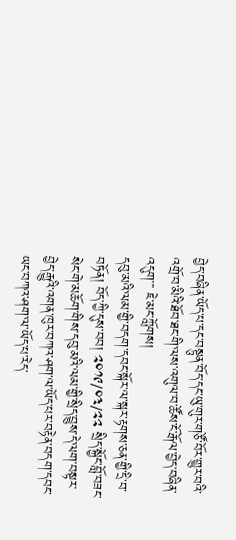བྱེད་བཞིན་ཡོད་པ་དང་བསྟུན་བོད་དང་ཡུ་གུར་གཙོ་བོར་གྱུར་བའི་འགྲོ་བ་མིའི་ཐོབ་ཐང་གི་ལས་འགུལ་བ་ཚོས་ངོ་རྒོལ་བྱེད་བཞིན་འདུག་་་ ཇེ་མང་ཀློགས།
དབུ་མའི་ལམ་གྱི་བདག་དབང་སྐོར་ལ་སྐར་རྟགས་ཅན་གྱི་དྲི་བ་བཏོན། བོད་ཀྱི་དུས་བབ། ༢༠༡༩/༠༣/༢༢ སྲིད་སྐྱོང་བློ་བཟང་སེང་གེ་མཆོག་གིས་དབུ་མའི་ལམ་གྱི་སྲིད་བྱུས་དེ་ལག་བསྟར་བྱེད་རྒྱུའི་འགན་ཁུར་བཀའ་ཤག་ལ་ཡོད་པར་བརྟེན་བདག་དབང་ཡང་བཀའ་ཤག་ལ་ཡོད་པ་རེད་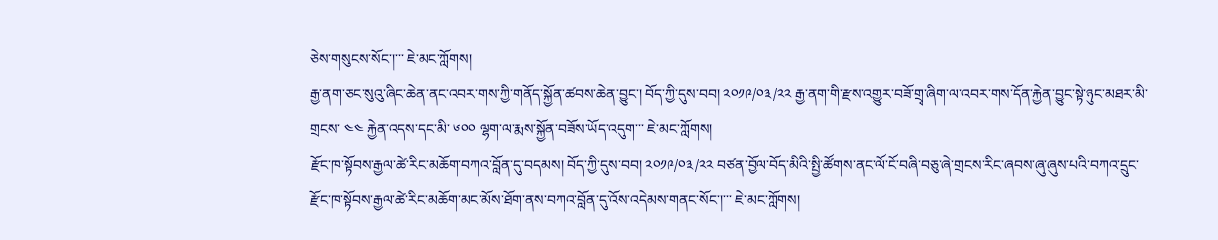ཅེས་གསུངས་སོང་།་་་ ཇེ་མང་ཀློགས།
རྒྱ་ནག་ཅང་སུའུ་ཞིང་ཆེན་ནང་འབར་གས་ཀྱི་གནོད་སྐྱོན་ཚབས་ཆེན་བྱུང་། བོད་ཀྱི་དུས་བབ། ༢༠༡༩/༠༣/༢༢ རྒྱ་ནག་གི་རྫས་འགྱུར་བཟོ་གྲྭ་ཞིག་ལ་འབར་གས་དོན་རྐྱེན་བྱུང་སྟེ་ཉུང་མཐར་མི་གྲངས་ ༤༤ རྐྱེན་འདས་དང་མི་ ༦༠༠ ལྷག་ལ་རྨས་སྐྱོན་བཟོས་ཡོད་འདུག་་་ ཇེ་མང་ཀློགས།
རྫོང་ཁ་སྟོབས་རྒྱལ་ཚེ་རིང་མཆོག་བཀའ་བློན་དུ་བདམས། བོད་ཀྱི་དུས་བབ། ༢༠༡༩/༠༣/༢༢ བཙན་བྱོལ་བོད་མིའི་སྤྱི་ཚོགས་ནང་ལོ་ངོ་བཞི་བཅུ་ཞེ་གྲངས་རིང་ཞབས་ཞུ་ཞུས་པའི་བཀའ་དྲུང་རྫོང་ཁ་སྟོབས་རྒྱལ་ཚེ་རིང་མཆོག་མང་མོས་ཐོག་ནས་བཀའ་བློན་དུ་འོས་འདེམས་གནང་སོང་།་་་ ཇེ་མང་ཀློགས།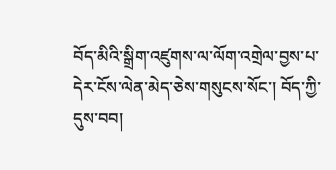བོད་མིའི་སྒྲིག་འཛུགས་ལ་ལོག་འགྲེལ་བྱས་པ་དེར་ངོས་ལེན་མེད་ཅེས་གསུངས་སོང་། བོད་ཀྱི་དུས་བབ།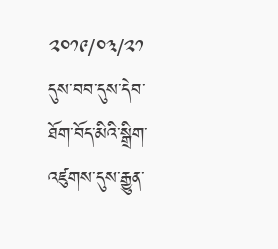༢༠༡༩/༠༣/༢༡ དུས་བབ་དུས་དེབ་ཐོག་བོད་མིའི་སྒྲིག་འཛུགས་དུས་རྒྱུན་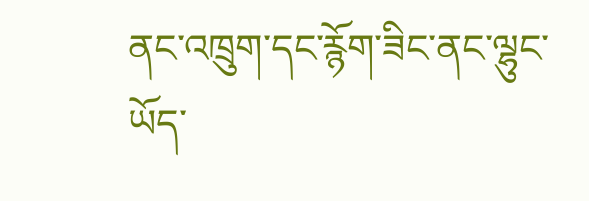ནང་འཁྲུག་དང་རྙོག་ཟིང་ནང་ལྷུང་ཡོད་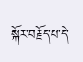སྐོར་བརྗོད་པ་དེ་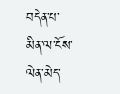བདེན་པ་མིན་ལ་ངོས་ལེན་མེད་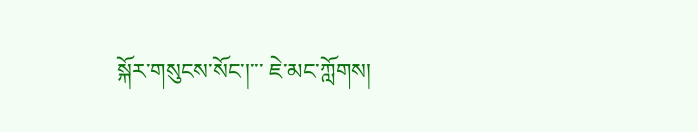སྐོར་གསུངས་སོང་།་་་ ཇེ་མང་ཀློགས།